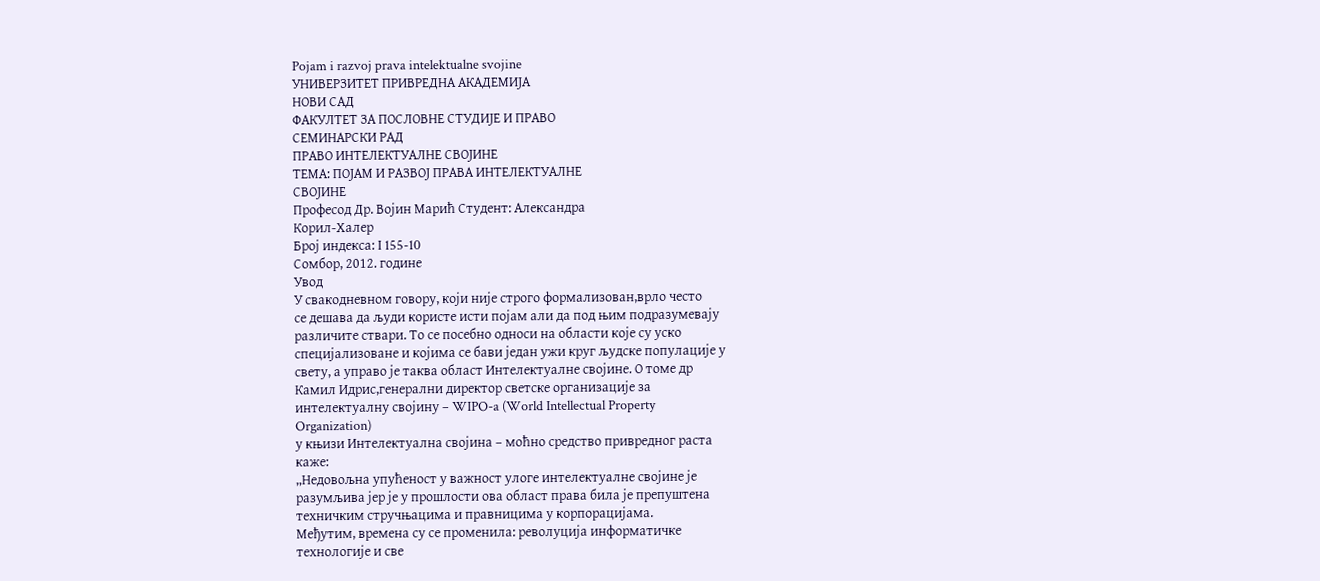Pojam i razvoj prava intelektualne svojine
УНИВЕРЗИТЕТ ПРИВРЕДНА АКАДЕМИЈА
НОВИ САД
ФАКУЛТЕТ ЗА ПОСЛОВНЕ СТУДИЈЕ И ПРАВО
СЕМИНАРСКИ РАД
ПРАВО ИНТЕЛЕКТУАЛНЕ СВОЈИНЕ
ТЕМА: ПОЈАМ И РАЗВОЈ ПРАВА ИНТЕЛЕКТУАЛНЕ
СВОЈИНЕ
Професод Др. Војин Марић Студент: Александра
Корил-Халер
Број индекса: I 155-10
Сомбор, 2012. године
Увод
У свакодневном говору, који није строго формализован,врло често
се дешава да људи користе исти појам али да под њим подразумевају
различите ствари. То се посебно односи на области које су уско
специјализоване и којима се бави један ужи круг људске популације у
свету, а управо је таква област Интелектуалне својине. О томе др
Камил Идрис,генерални директор светске организације за
интелектуалну својину – WIPO-a (World Intellectual Property
Organization)
у књизи Интелектуална својина – моћно средство привредног раста
каже:
„Недовољна упућеност у важност улоге интелектуалне својине је
разумљива јер је у прошлости ова област права била је препуштена
техничким стручњацима и правницима у корпорацијама.
Међутим, времена су се променила: револуција информатичке
технологије и све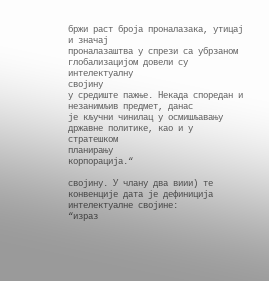бржи раст броја проналазака, утицај и значај
проналазаштва у спрези са убрзаном глобализацијом довели су
интелектуалну
својину
у средиште пажње. Некада споредан и незанимљив предмет, данас
је кључни чинилац у осмишљавању државне политике, као и у
стратешком
планирању
корпорација.“

својину. У члану два виии) те конвенције дата је дефиниција
интелектуалне својине:
“израз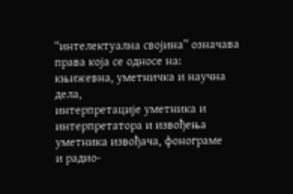“интелектуална својина” означава права која се односе на:
књижевна, уметничка и научна дела,
интерпретације уметника и интерпретатора и извођења
уметника извођача, фонограме
и радио-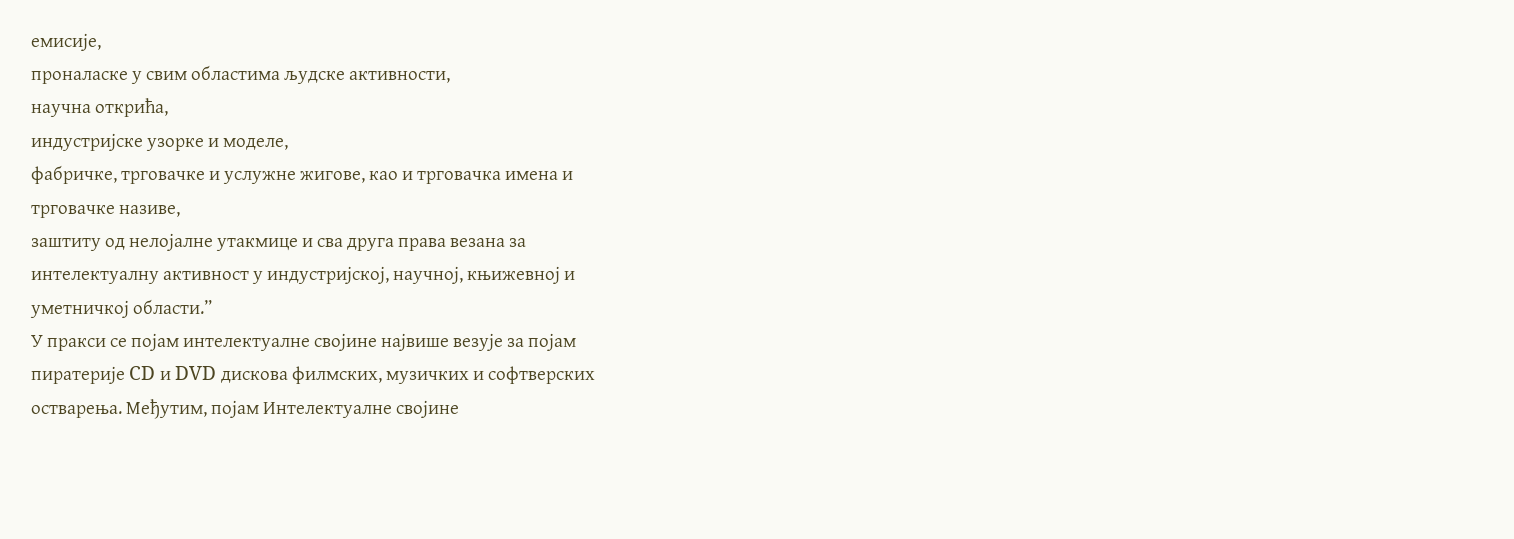емисије,
проналаске у свим областима људске активности,
научна открића,
индустријске узорке и моделе,
фабричке, трговачке и услужне жигове, као и трговачка имена и
трговачке називе,
заштиту од нелојалне утакмице и сва друга права везана за
интелектуалну активност у индустријској, научној, књижевној и
уметничкој области.”
У пракси се појам интелектуалне својине највише везује за појам
пиратерије CD и DVD дискова филмских, музичких и софтверских
остварења. Међутим, појам Интелектуалне својине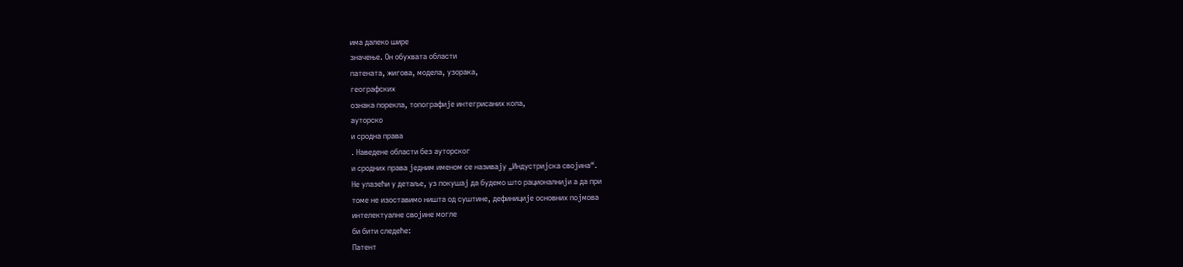има далеко шире
значење. Он обухвата области
патената, жигова, модела, узорака,
географских
ознака порекла, топографије интегрисаних кола,
ауторско
и сродна права
. Наведене области без ауторског
и сродних права једним именом се називају „Индустријска својина“.
Не улазећи у детаље, уз покушај да будемо што рационалнији а да при
томе не изоставимо ништа од суштине, дефиниције основних појмова
интелектуалне својине могле
би бити следеће:
Патент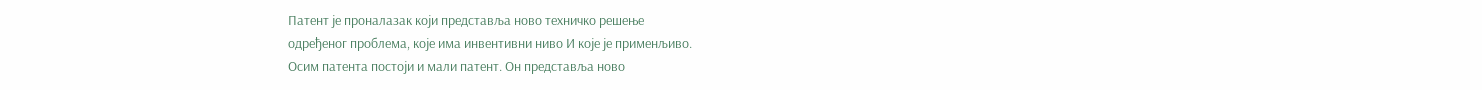Патент је проналазак који представља ново техничко решење
одређеног проблема, које има инвентивни ниво И које је применљиво.
Осим патента постоји и мали патент. Он представља ново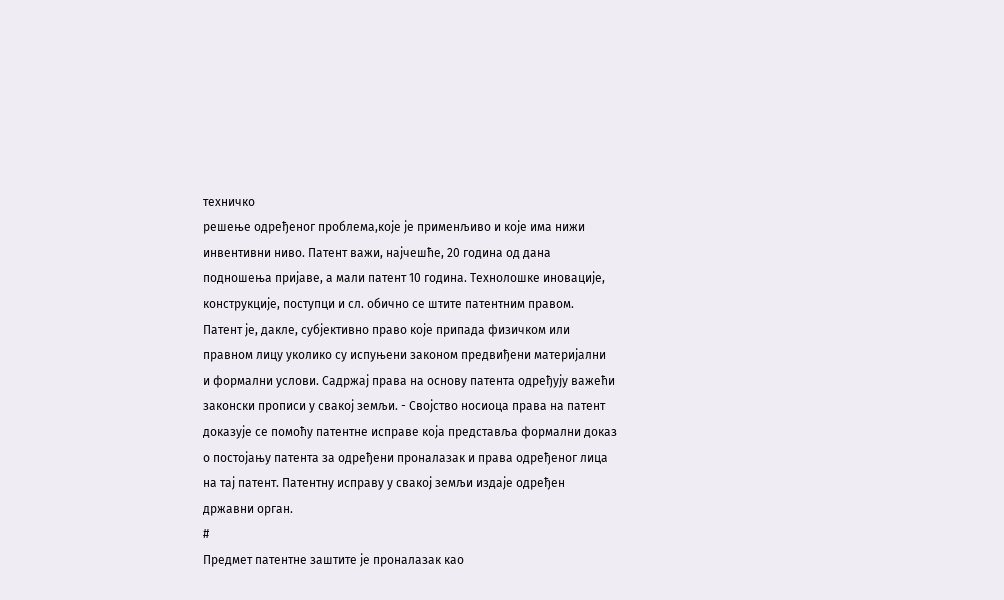техничко
решење одређеног проблема,које је применљиво и које има нижи
инвентивни ниво. Патент важи, најчешће, 20 година од дана
подношења пријаве, а мали патент 10 година. Технолошке иновације,
конструкције, поступци и сл. обично се штите патентним правом.
Патент је, дакле, субјективно право које припада физичком или
правном лицу уколико су испуњени законом предвиђени материјални
и формални услови. Садржај права на основу патента одређују важећи
законски прописи у свакој земљи. - Својство носиоца права на патент
доказује се помоћу патентне исправе која представља формални доказ
о постојању патента за одређени проналазак и права одређеног лица
на тај патент. Патентну исправу у свакој земљи издаје одређен
државни орган.
#
Предмет патентне заштите је проналазак као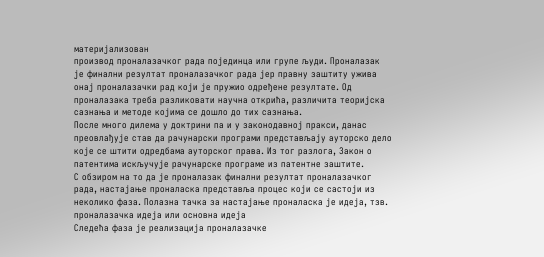материјализован
производ проналазачког рада појединца или групе људи. Проналазак
је финални резултат проналазачког рада јер правну заштиту ужива
онај проналазачки рад који је пружио одређене резултате. Од
проналазака треба разликовати научна открића, различита теоријска
сазнања и методе којима се дошло до тих сазнања.
После много дилема у доктрини па и у законодавној пракси, данас
преовлађује став да рачунарски програми представљају ауторско дело
које се штити одредбама ауторског права. Из тог разлога, Закон о
патентима искључује рачунарске програме из патентне заштите.
С обзиром на то да је проналазак финални резултат проналазачког
рада, настајање проналаска представља процес који се састоји из
неколико фаза. Полазна тачка за настајање проналаска је идеја, тзв.
проналазачка идеја или основна идеја
Следећа фаза је реализација проналазачке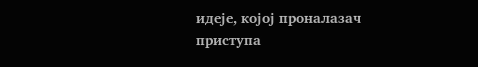идеје, којој проналазач
приступа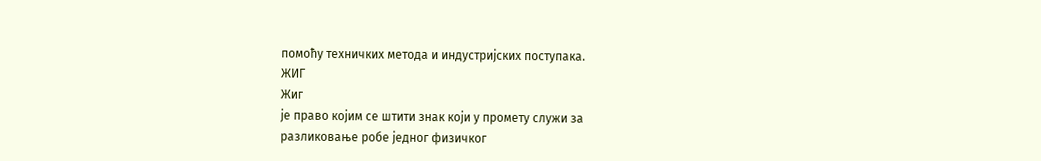помоћу техничких метода и индустријских поступака.
ЖИГ
Жиг
је право којим се штити знак који у промету служи за
разликовање робе једног физичког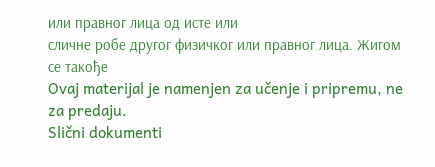или правног лица од исте или
сличне робе другог физичког или правног лица. Жигом се такође
Ovaj materijal je namenjen za učenje i pripremu, ne za predaju.
Slični dokumenti